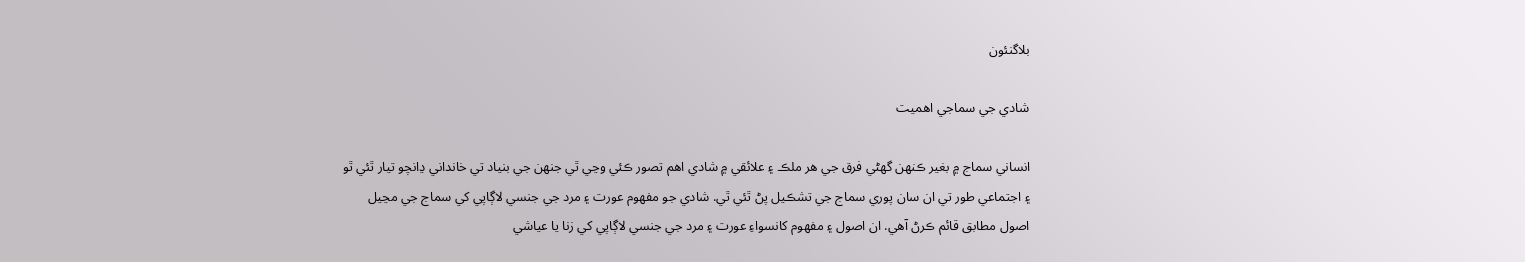بلاگنئون

شادي جي سماجي اهميت

انساني سماج ۾ بغير ڪنهن گهڻي فرق جي هر ملڪ ۽ علائقي ۾ شادي اهم تصور ڪئي وڃي ٿي جنهن جي بنياد تي خانداني ڍانچو تيار ٿئي ٿو ۽ اجتماعي طور تي ان سان پوري سماج جي تشڪيل پڻ ٿئي ٿي. شادي جو مفهوم عورت ۽ مرد جي جنسي لاڳاپي کي سماج جي مڃيل اصول مطابق قائم ڪرڻ آهي. ان اصول ۽ مفهوم کانسواءِ عورت ۽ مرد جي جنسي لاڳاپي کي زنا يا عياشي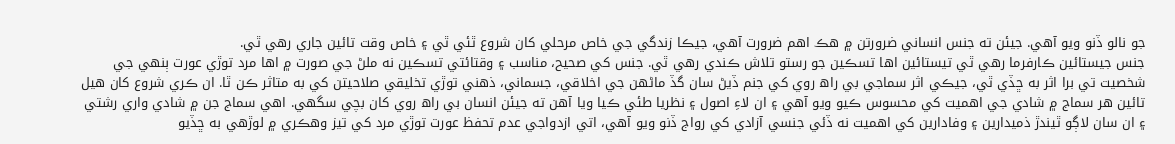جو نالو ڏنو ويو آهي. جيئن ته جنس انساني ضرورتن ۾ هڪ اهم ضرورت آهي، جيڪا زندگي جي خاص مرحلي کان شروع ٿئي ٿي ۽ خاص وقت تائين جاري رهي ٿي.
جنس جيستائين ڪارفرما رهي ٿي تيستائين اها تسڪين جو رستو تلاش ڪندي رهي ٿي. جنس کي صحيح، مناسب ۽ وقتائتي تسڪين نه ملڻ جي صورت ۾ اها مرد توڙي عورت ٻنهي جي شخصيت تي برا اثر به ڇڏي ٿي، جيڪي اثر سماجي بي راھ روي کي جنم ڏيڻ سان گڏ ماڻهن جي اخلاقي، جسماني، ذهني توڙي تخليقي صلاحيتن کي به متاثر ڪن ٿا. ان ڪري شروع کان هيل تائين هر سماج ۾ شادي جي اهميت کي محسوس ڪيو ويو آهي ۽ ان لاءِ اصول ۽ نظريا طئي ڪيا ويا آهن ته جيئن انسان بي راھ روي کان بچي سگهي. اهي سماج جن ۾ شادي واري رشتي ۽ ان سان لاڳو ٿيندڙ ذميدارين ۽ وفادارين کي اهميت نه ڏئي جنسي آزادي کي رواج ڏنو ويو آهي، اتي ازدواجي عدم تحفظ عورت توڙي مرد کي تيز وهڪري ۾ لوڙهي به ڇڏيو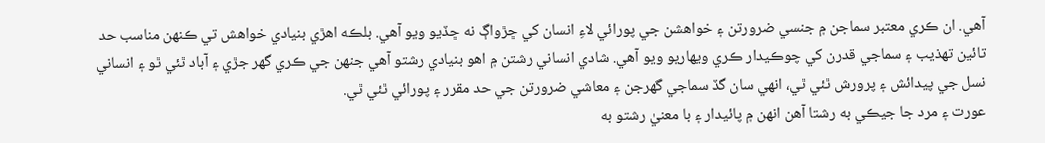آهي. ان ڪري معتبر سماجن ۾ جنسي ضرورتن ۽ خواهشن جي پورائي لاءِ انسان کي ڇڙواڳ نه ڇڏيو ويو آهي. بلڪه اهڙي بنيادي خواهش تي ڪنهن مناسب حد تائين تهذيب ۽ سماجي قدرن کي چوڪيدار ڪري ويهاريو ويو آهي. شادي انساني رشتن ۾ اهو بنيادي رشتو آهي جنهن جي ڪري گهر جڙي ۽ آباد ٿئي ٿو ۽ انساني نسل جي پيدائش ۽ پرورش ٿئي ٿي، انهي سان گڏ سماجي گهرجن ۽ معاشي ضرورتن جي حد مقرر ۽ پورائي ٿئي ٿي.
عورت ۽ مرد جا جيڪي به رشتا آهن انهن ۾ پائيدار ۽ با معنيٰ رشتو به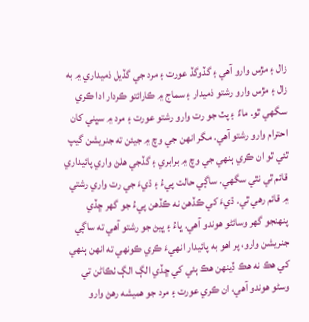زال ۽ مڙس وارو آهي ۽ گڏوگڏ عورت ۽ مرد جي گڏيل ذميداري ۾ به زال ۽ مڙس وارو رشتو ذميدار ۽ سماج ۾ ڪارائتو ڪردار ادا ڪري سگهي ٿو. ماءٌ ۽ پٽ جو رت وارو رشتو عورت ۽ مرد ۾ سڀني کان احترام وارو رشتو آهي. مگر انهن جي وچ ۾ جيئن ته جنريشن گيپ ٿئي ٿو ان ڪري ٻنهي جي وچ ۾ برابري ۽ گڏجي هلڻ واري پائيداري قائم ٿي نٿي سگهي. ساڳي حالت پيءُ ۽ ڌيءَ جي رت واري رشتي ۾ قائم رهي ٿي. ڌيءَ کي ڪڏهن نه ڪڏهن پيءُ جو گهر ڇڏي پنهنجو گهر وسائڻو هوندو آهي. ڀاءُ ۽ ڀيڻ جو رشتو آهي ته ساڳي جنريشن وارو، پر اهو به پائيدار انهيءَ ڪري ڪونهي ته انهن ٻنهي کي هڪ نه هڪ ڏينهن ھڪ ٻئي کي ڇڏي الڳ الڳ ٺڪاڻن تي وسڻو هوندو آهي، ان ڪري عورت ۽ مرد جو هميشه رهڻ وارو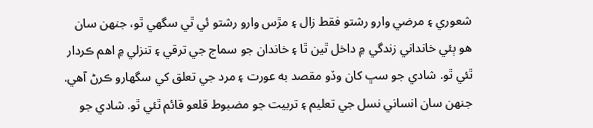شعوري ۽ مرضي وارو رشتو فقط زال ۽ مڙس وارو رشتو ئي ٿي سگهي ٿو، جنهن سان هو ٻئي خانداني زندگي ۾ داخل ٿين ٿا ۽ خاندان جو سماج جي ترقي ۽ تنزلي ۾ اهم ڪردار ٿئي ٿو. شادي جو سڀ کان وڏو مقصد به عورت ۽ مرد جي تعلق کي سگهارو ڪرڻ آهي. جنهن سان انساني نسل جي تعليم ۽ تربيت جو مضبوط قلعو قائم ٿئي ٿو. شادي جو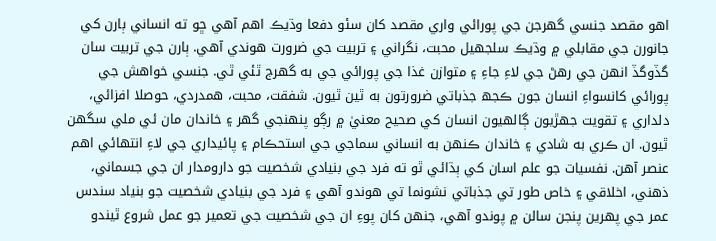اهو مقصد جنسي گهرجن جي پورائي واري مقصد کان سئو دفعا وڌيڪ اهم آهي ڇو ته انساني ٻارن کي جانورن جي مقابلي ۾ وڌيڪ سلجهيل محبت، نگراني ۽ تربيت جي ضرورت هوندي آهي. ٻارن جي تربيت سان گڏوگڏ انهن جي رهڻ جي لاءِ جاءِ ۽ متوازن غذا جي پورائي جي به گهرج ٿئي ٿي. جنسي خواهش جي پورائي کانسواءِ انسان جون ڪجھ جذباتي ضرورتون به ٿين ٿيون. شفقت، محبت، همدردي، حوصلا افزائي، دلداري ۽ تقويت جهڙيون ڳالهيون انسان کي صحيح معنيٰ ۾ رڳو پنهنجي گھر ۽ خاندان مان ئي ملي سگهن ٿيون. ان ڪري به شادي ۽ خاندان ڪنهن به انساني سماجي جي استحڪام ۽ پائيداري جي لاءِ انتهائي اهم عنصر آهن. نفسيات جو علم اسان کي ٻڌائي ٿو ته فرد جي بنيادي شخصيت جو دارومدار ان جي جسماني، ذهني، اخلاقي ۽ خاص طور تي جذباتي نشونما تي هوندو آهي ۽ فرد جي بنيادي شخصيت جو بنياد سندس عمر جي پهرين پنجن سالن ۾ پوندو آهي، جنهن کان پوءِ ان جي شخصيت جي تعمير جو عمل شروع ٿيندو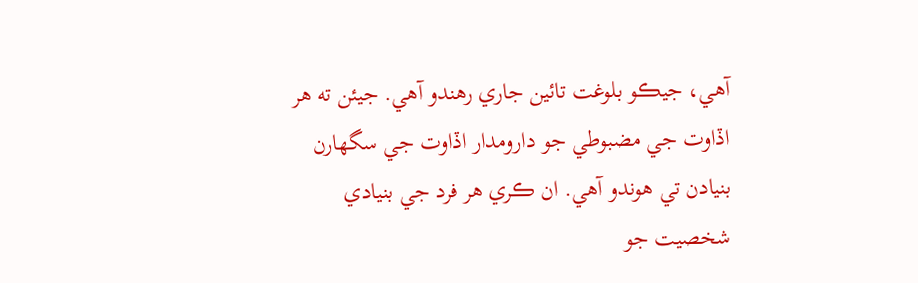آهي، جيڪو بلوغت تائين جاري رهندو آهي. جيئن ته هر اڏاوت جي مضبوطي جو دارومدار اڏاوت جي سگهارن بنيادن تي هوندو آهي. ان ڪري هر فرد جي بنيادي شخصيت جو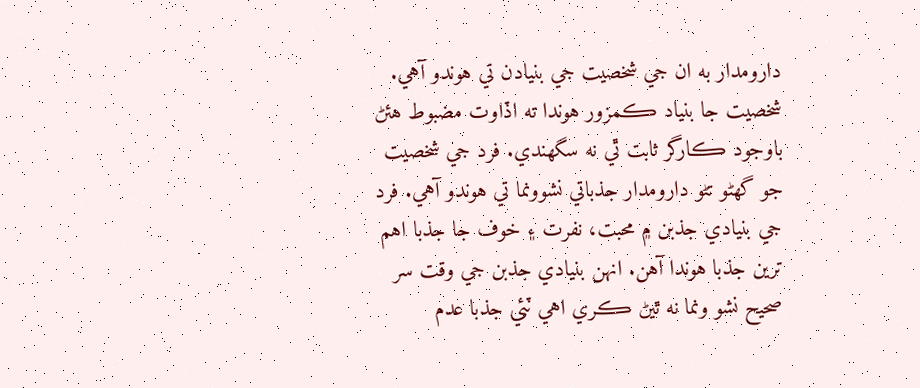دارومدار به ان جي شخصيت جي بنيادن تي هوندو آهي. شخصيت جا بنياد ڪمزور هوندا ته اڏاوت مضبوط هئڻ باوجود ڪارگر ثابت ٿي نه سگهندي. فرد جي شخصيت جو گهڻو تڻو دارومدار جذباتي نشوونما تي هوندو آهي. فرد جي بنيادي جذبن ۾ محبت، نفرت ۽ خوف جا جذبا اهم ترين جذبا هوندا آهن. انهن بنيادي جذبن جي وقت سر صحيح نشو ونما نه ٿيڻ ڪري اهي ٽئي جذبا عدم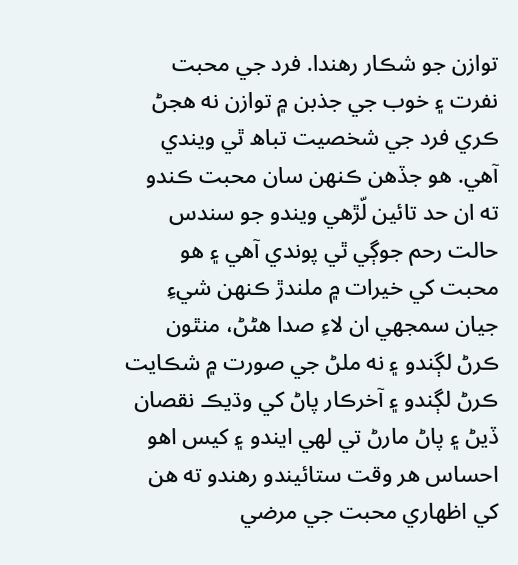توازن جو شڪار رهندا. فرد جي محبت نفرت ۽ خوب جي جذبن ۾ توازن نه هجڻ ڪري فرد جي شخصيت تباھ ٿي ويندي آهي. هو جڏهن ڪنهن سان محبت ڪندو ته ان حد تائين لّڙهي ويندو جو سندس حالت رحم جوڳي ٿي پوندي آهي ۽ هو محبت کي خيرات ۾ ملندڙ ڪنهن شيءِ جيان سمجهي ان لاءِ صدا هڻڻ، منٿون ڪرڻ لڳندو ۽ نه ملڻ جي صورت ۾ شڪايت ڪرڻ لڳندو ۽ آخرڪار پاڻ کي وڌيڪ نقصان ڏيڻ ۽ پاڻ مارڻ تي لهي ايندو ۽ کيس اهو احساس هر وقت ستائيندو رهندو ته هن کي اظهاري محبت جي مرضي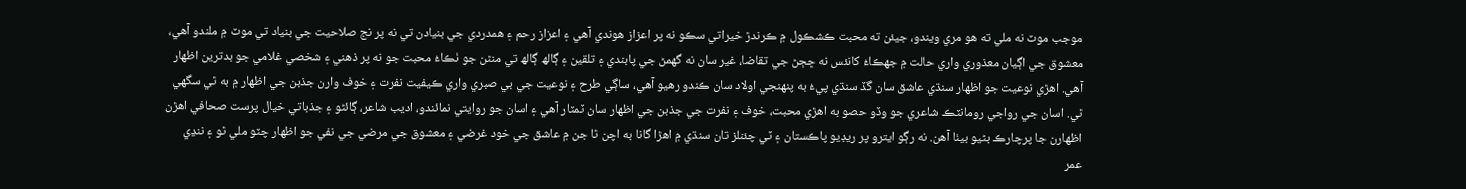موجب موٽ نه ملي ته هو مري ويندو، جيئن ته محبت ڪشڪول ۾ ڪرندڙ خيراتي سڪو نه پر اعزاز هوندي آهي ۽ اعزاز رحم ۽ ھمدردي جي بنيادن تي نه پر نج صلاحيت جي بنياد تي موٽ ۾ ملندو آهي، معشوق جي اڳيان معذوري واري حالت ۾ جهڪاءُ کانئس نه ڇڄڻ جي تقاضا، غير سان نه گهمڻ جي پابندي ۽ تلقين ۽ ڳالھ ڳالھ تي منٿن جو ٺڪاءُ محبت جو نه پر ذهني ۽ شخصي غلامي جو بدترين اظهار آهي. اهڙي نوعيت جو اظهار سنڌي عاشق سان گڏ سنڌي پيءُ به پنهنجي اولاد سان ڪندو رهيو آهي، ساڳي طرح ۽ نوعيت جي بي صبري واري ڪيفيت نفرت ۽ خوف وارن جذبن جي اظهار ۾ به ٿي سگهي ٿي. اسان جي رواجي رومانٽڪ شاعري جو وڏو حصو به اهڙي محبت، خوف ۽ نفرت جي جذبن جي اظهار سان ٽمٽار آهي ۽ اسان جو روايتي نمائندو، اديب شاعر، ڳائڻو ۽ جذباتي خيال پرست صحافي اهڙن اظهارن جا پرچارڪ بڻيو بيٺا آهن. نه رڳو ايترو پر ريڊيو پاڪستان ۽ ٽي چئنلز تان سنڌي ۾ اهڙا گانا به اچن ٿا جن ۾ عاشق جي خود غرضي ۽ معشوق جي مرضي جي نفي جو اظهار چٽو ملي ٿو ۽ ننڍي عمر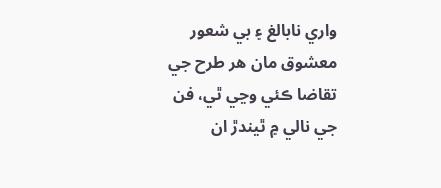واري نابالغ ۽ بي شعور معشوق مان هر طرح جي تقاضا ڪئي وڃي ٿي، فن جي نالي ۾ ٿيندڙ ان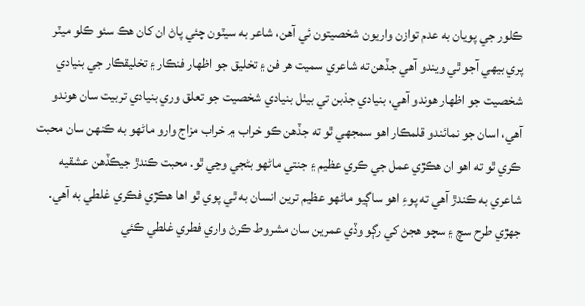ڪلور جي پويان به عدم توازن واريون شخصيتون ئي آهن، شاعر به سيٽون چئي پاڻ ان کان هڪ سئو ڪلو ميٽر پري بيهي آجو ٿي ويندو آهي جڏهن ته شاعري سميت هر فن ۽ تخليق جو اظهار فنڪار ۽ تخليقڪار جي بنيادي شخصيت جو اظهار هوندو آهي، بنيادي جذبن تي بيٺل بنيادي شخصيت جو تعلق وري بنيادي تربيت سان هوندو آهي، اسان جو نمائندو قلمڪار اهو سمجهي ٿو ته جڏهن ڪو خراب ۾ خراب مزاج وارو ماڻهو به ڪنهن سان محبت ڪري ٿو ته اهو ان هڪڙي عمل جي ڪري عظيم ۽ جنتي ماڻهو بڻجي وڃي ٿو. محبت ڪندڙ جيڪڏهن عشقيه شاعري به ڪندڙ آهي ته پوءِ اهو ساڳيو ماڻهو عظيم ترين انسان به ٿي پوي ٿو اها هڪڙي فڪري غلطي به آهي. جهڙي طرح سچ ۽ سچو هجڻ کي رڳو وڏي عمرين سان مشروط ڪرڻ واري فطري غلطي ڪئي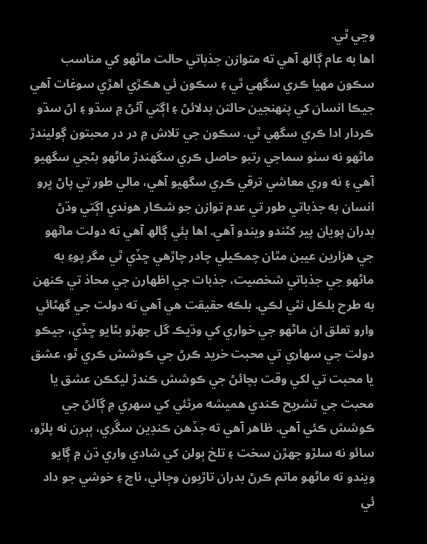وڃي ٿي.
اها به عام ڳالھ آهي ته متوازن جذباتي حالت ماڻهو کي مناسب سڪون مهيا ڪري سگهي ٿي ۽ سڪون ئي هڪڙي اهڙي سوغات آهي جيڪا انسان کي پنهنجين حالتن بدلائڻ ۽ اڳتي آڻڻ ۾ سڌو ۽ اڻ سڌو ڪردار ادا ڪري سگهي ٿي. سڪون جي تلاش ۾ در در محبتون ڳوليندڙ ماڻهو نه سٺو سماجي رتبو حاصل ڪري سگهندڙ ماڻهو بڻجي سگهيو آهي ۽ نه وري معاشي ترقي ڪري سگهيو آهي، مالي طور تي پاڻ ڀرو انسان به جذباتي طور تي عدم توازن جو شڪار ھوندي اڳتي وڌڻ بدران پويان پير کڻندو ويندو آهي. اها ٻئي ڳالھ آهي ته دولت ماڻهو جي هزارين عيبن مٿان چمڪيلي چادر چاڙهي ڇڏي ٿي مگر پوءِ به ماڻهو جي جذباتي شخصيت، جذبات جي اظهارن جي محاذ تي ڪنهن به طرح بلڪل نٿي لڪي. بلڪه حقيقت هي آھي ته دولت جي گهڻائي وارو تعلق ان ماڻهو جي خواري کي وڌيڪ گل جهڙو بڻايو ڇڏي، جيڪو دولت جي سهاري تي محبت خريد ڪرڻ جي ڪوشش ڪري ٿو، عشق يا محبت تي لکي وقت بچائڻ جي ڪوشش ڪندڙ ليکڪن عشق يا محبت جي تشريح ڪندي هميشه مرثئي کي سهري ۾ ڳائڻ جي ڪوشش ڪئي آهي. ظاهر آهي ته جڏهن ڪنڊين سڱري، ٻٻرن نه پلڙو، سائو نه سلڙو جهڙن سخت ۽ تلخ ٻولن کي شادي واري ڌن ۾ ڳايو ويندو ته ماڻهو ماتم ڪرڻ بدران تاڙيون وڄائي، ناچ ۽ خوشي جو داد ئي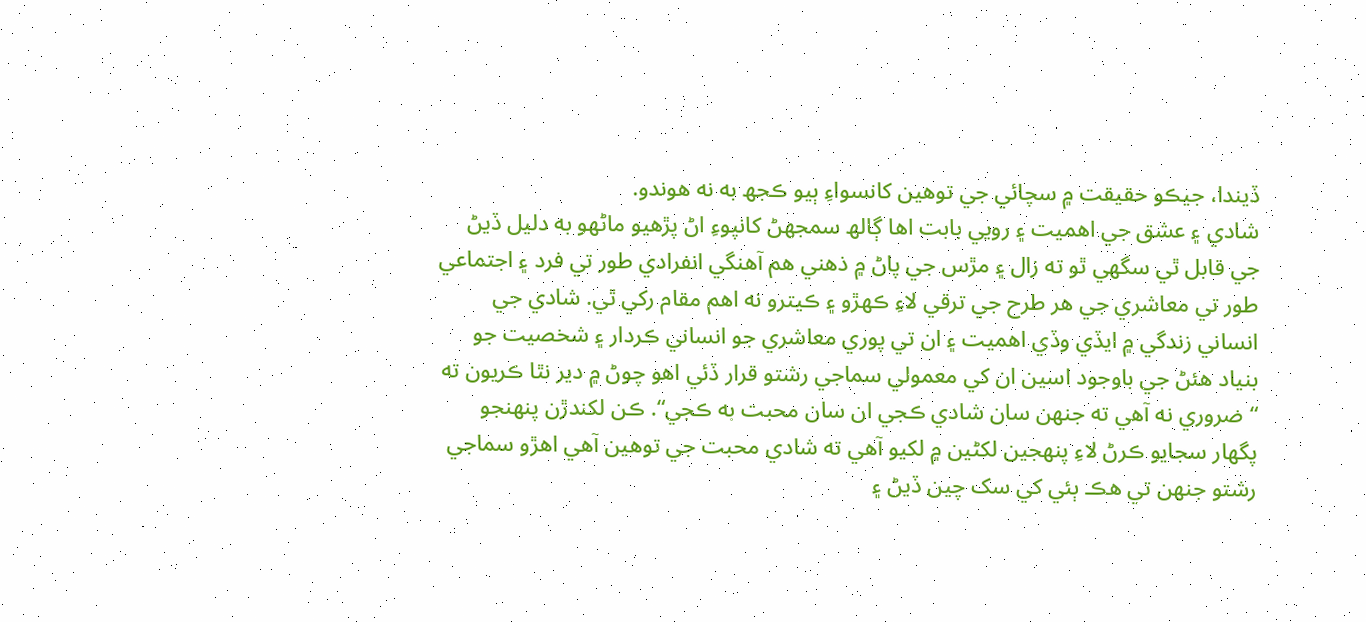ڏيندا، جيڪو حقيقت ۾ سچائي جي توهين کانسواءِ ٻيو ڪجھ به نه هوندو.
شادي ۽ عشق جي اهميت ۽ رويي بابت اها ڳالھ سمجهڻ کانپوءِ اڻ پڙهيو ماڻهو به دليل ڏيڻ جي قابل ٿي سگهي ٿو ته زال ۽ مڙس جي پاڻ ۾ ذهني هم آهنگي انفرادي طور تي فرد ۽ اجتماعي طور تي معاشري جي هر طرح جي ترقي لاءِ ڪهڙو ۽ ڪيترو نه اهم مقام رکي ٿي. شادي جي انساني زندگي ۾ ايڏي وڏي اهميت ۽ ان تي پوري معاشري جو انساني ڪردار ۽ شخصيت جو بنياد هئڻ جي باوجود اسين ان کي معمولي سماجي رشتو قرار ڏئي اهو چوڻ ۾ دير نٿا ڪريون ته “ضروري نه آهي ته جنهن سان شادي ڪجي ان سان محبت به ڪجي“. ڪن لکندڙن پنهنجو پگهار سجايو ڪرڻ لاءِ پنهجين لکڻين ۾ لکيو آهي ته شادي محبت جي توهين آهي اهڙو سماجي رشتو جنهن تي هڪ ٻئي کي سک چين ڏيڻ ۽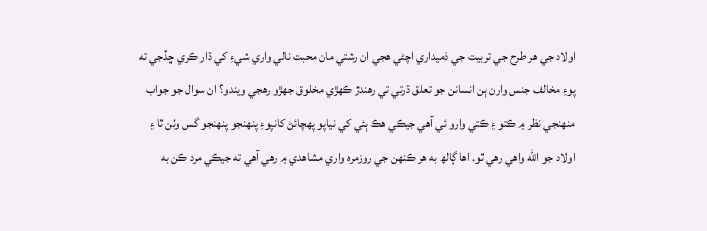اولاد جي هر طرح جي تربيت جي ذميداري اچڻي هجي ان رشتي مان محبت نالي واري شيءِ کي ڌار ڪري ڇڏجي ته پوءِ مخالف جنس وارن ٻن انسانن جو تعلق ڌرتي تي رهندڙ ڪهڙي مخلوق جهڙو رهجي ويندو؟ ان سوال جو جواب منهنجي نظر ۾ ڪتو ۽ ڪتي وارو ئي آهي جيڪي هڪ ٻئي کي نياپو پهچائڻ کانپوءِ پنهنجو پنهنجو گس وٺن ٿا ۽ اولاد جو الله واهي رهي ٿو. اها ڳالھ به هر ڪنهن جي روزمره واري مشاهدي ۾ رهي آهي ته جيڪي مرد ڪن به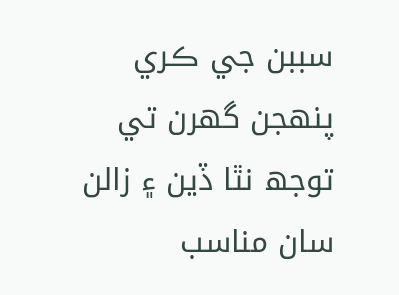سببن جي ڪري پنهجن گهرن تي توجھ نٿا ڏين ۽ زالن سان مناسب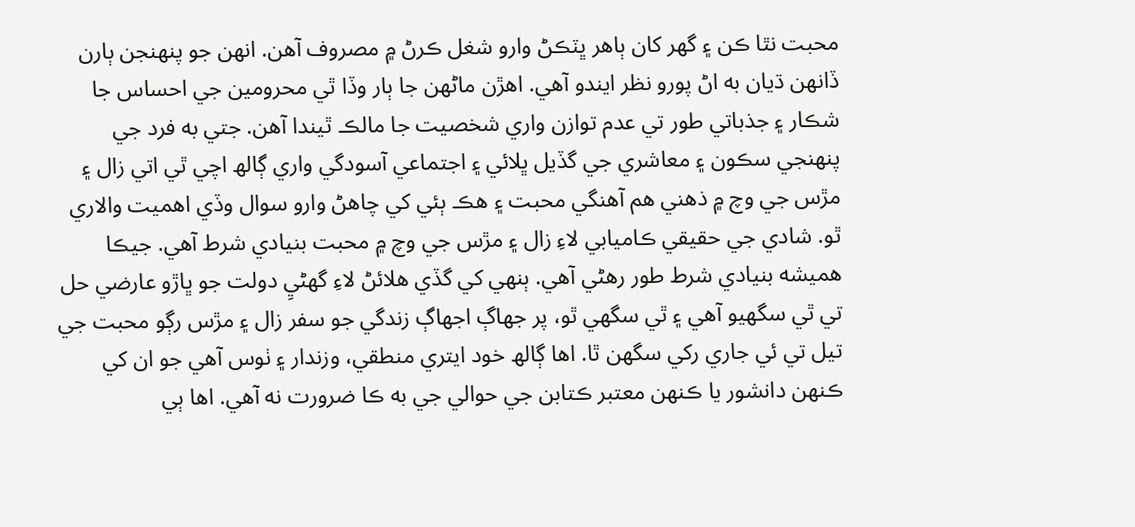محبت نٿا ڪن ۽ گهر کان ٻاهر ڀٽڪڻ وارو شغل ڪرڻ ۾ مصروف آهن. انهن جو پنهنجن ٻارن ڏانهن ڌيان به اڻ پورو نظر ايندو آهي. اهڙن ماڻهن جا ٻار وڏا ٿي محرومين جي احساس جا شڪار ۽ جذباتي طور تي عدم توازن واري شخصيت جا مالڪ ٿيندا آهن. جتي به فرد جي پنهنجي سڪون ۽ معاشري جي گڏيل ڀلائي ۽ اجتماعي آسودگي واري ڳالھ اچي ٿي اتي زال ۽ مڙس جي وچ ۾ ذهني هم آهنگي محبت ۽ هڪ ٻئي کي چاهڻ وارو سوال وڏي اهميت والاري ٿو. شادي جي حقيقي ڪاميابي لاءِ زال ۽ مڙس جي وچ ۾ محبت بنيادي شرط آهي. جيڪا هميشه بنيادي شرط طور رهڻي آهي. ٻنهي کي گڏي هلائڻ لاءِ گھڻيِ دولت جو ڀاڙو عارضي حل تي ٿي سگهيو آهي ۽ ٿي سگهي ٿو، پر جهاڳ اجهاڳ زندگي جو سفر زال ۽ مڙس رڳو محبت جي تيل تي ئي جاري رکي سگهن ٿا. اها ڳالھ خود ايتري منطقي، وزندار ۽ ٺوس آهي جو ان کي ڪنهن دانشور يا ڪنهن معتبر ڪتابن جي حوالي جي به ڪا ضرورت نه آهي. اها ٻي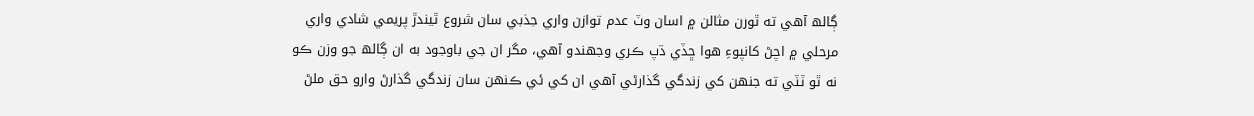ڳالھ آهي ته ٿورن مثالن ۾ اسان وٽ عدم توازن واري جذبي سان شروع ٿيندڙ پريمي شادي واري مرحلي ۾ اچڻ کانپوءِ هوا ڇڏي ڌپ ڪري وجهندو آهي، مگر ان جي باوجود به ان ڳالھ جو وزن ڪو نه ٿو ٽٽي ته جنهن کي زندگي گذارڻي آهي ان کي ئي ڪنهن سان زندگي گذارڻ وارو حق ملڻ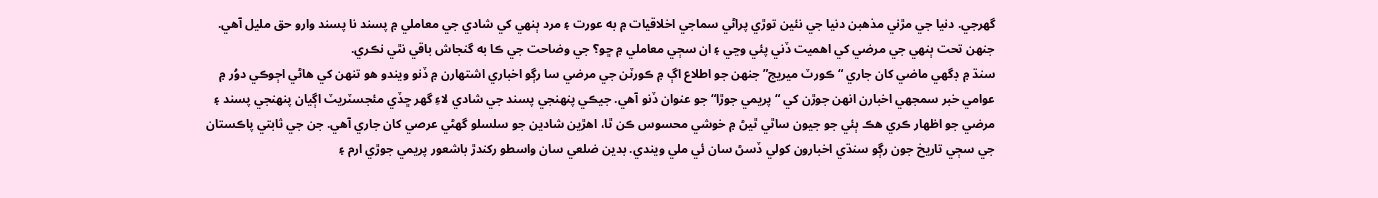گهرجي. دنيا جي مڙني مذهبن دنيا جي نئين توڙي پراڻي سماجي اخلاقيات ۾ به عورت ۽ مرد ٻنهي کي شادي جي معاملي ۾ پسند نا پسند وارو حق مليل آهي. جنهن تحت ٻنهي جي مرضي کي اهميت ڏني پئي وڃي ۽ ان سڄي معاملي ۾ ڇو؟ جي وضاحت جي ڪا به گنجاش باقي نٿي نڪري.
سنڌ ۾ ڊگهي ماضي کان جاري “ڪورٽ ميريج” جنهن جو اطلاع اڳ ۾ ڪورٽن جي مرضي سا رڳو اخباري اشتهارن ۾ ڏنو ويندو هو تنهن کي هاڻي اڄوڪي دوُر ۾ عوامي خبر سمجهي اخبارن انهن جوڙن کي “پريمي جوڙا“ جو عنوان ڏنو آهي. جيڪي پنهنجي پسند جي شادي لاءِ گهر ڇڏي مئجسٽريٽ اڳيان پنهنجي پسند ۽ مرضي جو اظهار ڪري هڪ ٻئي جو جيون ساٿي ٿيڻ ۾ خوشي محسوس ڪن ٿا، اهڙين شادين جو سلسلو گهڻي عرصي کان جاري آهي. جن جي ثابتي پاڪستان جي سڄي تاريخ جون رڳو سنڌي اخبارون کولي ڏسڻ سان ئي ملي ويندي. بدين ضلعي سان واسطو رکندڙ باشعور پريمي جوڙي ارم ۽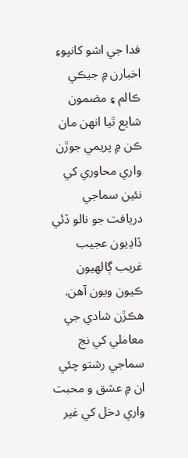فدا جي اشو کانپوءِ اخبارن ۾ جيڪي ڪالم ۽ مضمون شايع ٿيا انهن مان ڪن ۾ پريمي جوڙن واري محاوري کي نئين سماجي دريافت جو نالو ڏئي ڏاڍيون عجيب غريب ڳالهيون ڪيون ويون آهن. هڪڙن شادي جي معاملي کي نج سماجي رشتو چئي ان ۾ عشق و محبت واري دخل کي غير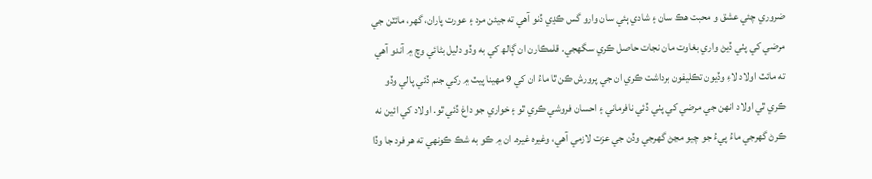ضروري چئي عشق و محبت هڪ سان ۽ شادي ٻئي سان وارو گس ڪڍي ڏنو آهي ته جيئن مرد ۽ عورت پاران، گهر، مائٽن جي مرضي کي پٺي ڏيڻ واري بغاوت مان نجات حاصل ڪري سگهجي. قلمڪارن ان ڳالھ کي به وڏو دليل بڻائي وچ ۾ آندو آهي ته مائٽ اولاد لاءِ وڏيون تڪليفون برداشت ڪري ان جي پرورش ڪن ٿا ماءُ ان کي 9 مهينا پيٽ ۾ رکي جنم ڏئي پالي وڏو ڪري ٿي اولاد انهن جي مرضي کي پٺي ڏئي نافرماني ۽ احسان فروشي ڪري ٿو ۽ خواري جو داغ ڏئي ٿو. اولاد کي ائين نه ڪرڻ گهرجي ماءُ پيءُ جو چيو مڃڻ گهرجي وڏن جي عزت لازمي آهي، وغيره غيره. ان ۾ ڪو به شڪ ڪونهي ته هر فرد جا وڏا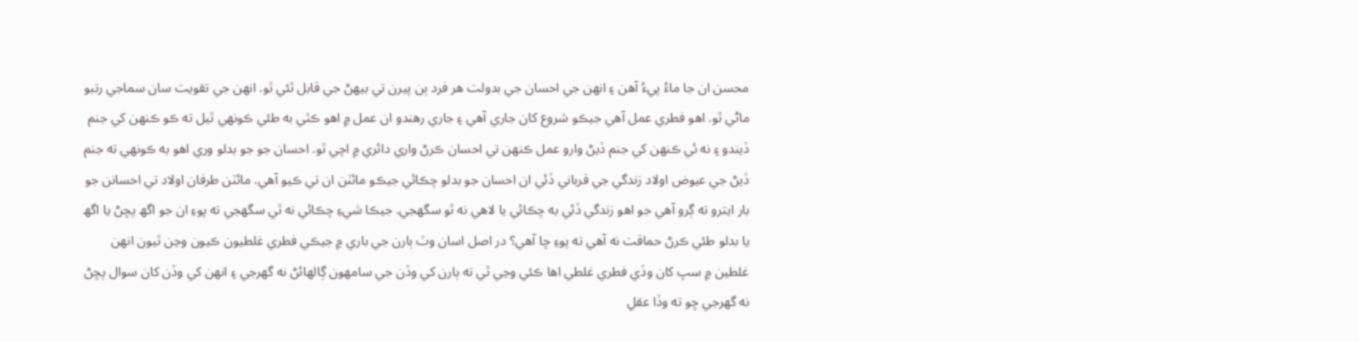محسن ان جا ماءُ پيءُ آهن ۽ انهن جي احسان جي بدولت هر فرد ٻن پيرن تي بيهڻ جي قابل ٿئي ٿو. انهن جي تقويت سان سماجي رتبو ماڻي ٿو. اهو فطري عمل آهي جيڪو شروع کان جاري آهي ۽ جاري رهندو ان عمل ۾ اهو ڪٿي به طئي ڪونهي ٿيل ته ڪو ڪنهن کي جنم ڏيندو ۽ نه ئي ڪنهن کي جنم ڏيڻ وارو عمل ڪنهن تي احسان ڪرڻ واري دائري ۾ اچي ٿو. احسان جو جو بدلو وري اهو به ڪونهي ته جنم ڏيڻ جي عيوض اولاد زندگي جي قرباني ڏئي ان احسان جو بدلو چڪائي جيڪو مائٽن ان تي ڪيو آهي. مائٽن طرفان اولاد تي احسانن جو بار ايترو ته ڳرو آهي جو اهو زندگي ڏئي به چڪائي يا لاھي نه ٿو سگهجي. جيڪا شيءِ چڪائي نه ٿي سگهجي ته پوءِ ان جو اگھ پڇڻ يا اگھ يا بدلو طئي ڪرڻ حماقت نه آهي ته پوءِ ڇا آهي؟ در اصل اسان وٽ ٻارن جي باري ۾ جيڪي فطري غلطيون ڪيون وڃن ٿيون انهن غلطين ۾ سڀ کان وڏي فطري غلطي اها ڪئي وڃي ٿي ته ٻارن کي وڏن جي سامهون ڳالهائڻ نه گهرجي ۽ انهن کي وڏن کان سوال پڇڻ نه گهرجي ڇو ته وڏا عقلِ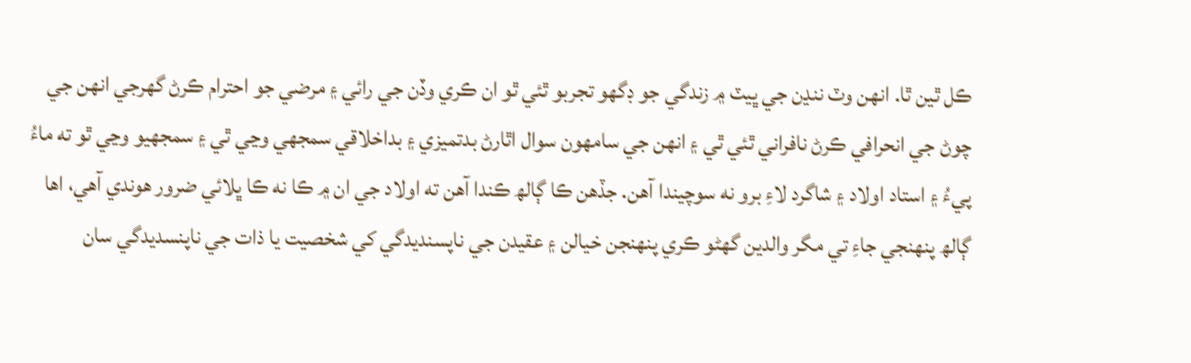ڪل ٿين ٿا. انهن وٽ ننڍن جي ڀيٽ ۾ زندگي جو ڊگهو تجربو ٿئي ٿو ان ڪري وڏن جي رائي ۽ مرضي جو احترام ڪرڻ گهرجي انهن جي چوڻ جي انحرافي ڪرڻ نافراني ٿئي ٿي ۽ انهن جي سامهون سوال اٿارڻ بدتميزي ۽ بداخلاقي سمجهي وڃي ٿي ۽ سمجهيو وڃي ٿو ته ماءُ پيءُ ۽ استاد اولاد ۽ شاگرد لاءِ برو نه سوچيندا آهن. جڏهن ڪا ڳالھ ڪندا آهن ته اولاد جي ان ۾ ڪا نه ڪا ڀلائي ضرور هوندي آهي، اها ڳالھ پنهنجي جاءِ تي مگر والدين گهڻو ڪري پنهنجن خيالن ۽ عقيدن جي ناپسنديدگي کي شخصيت يا ذات جي ناپنسديدگي سان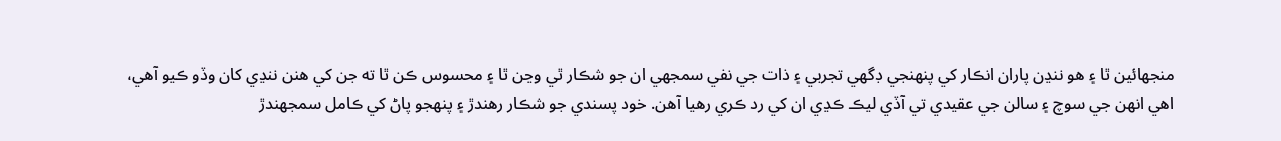منجهائين ٿا ۽ هو ننڍن پاران انڪار کي پنهنجي ڊگهي تجربي ۽ ذات جي نفي سمجهي ان جو شڪار ٿي وڃن ٿا ۽ محسوس ڪن ٿا ته جن کي هنن ننڍي کان وڏو ڪيو آهي، اهي انهن جي سوچ ۽ سالن جي عقيدي تي آڏي ليڪ ڪڍي ان کي رد ڪري رهيا آهن. خود پسندي جو شڪار رهندڙ ۽ پنهجو پاڻ کي ڪامل سمجهندڙ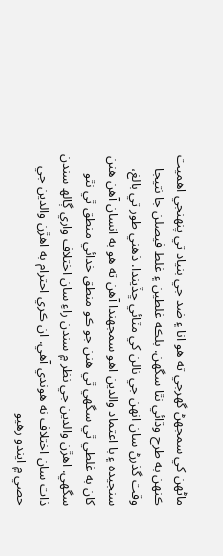ماڻهن کي سمجهڻ گهرجي ته هو انا ۽ ضد جي بنياد تي پنهنجي اهميت ڪنهن به طرح وڌائي نٿا سگهن. بلڪه غلطين ۽ غلط فيصلن جا نتيجا وقت گذرڻ سان انهن جي نالن کي مٽائي ڇڏيندا. ذهني طور تي بالغ، سنجيده ۽ با اعتماد والدين اهو سمجهندا آهن ته هو به انسان آهن هنن کان به غلطي ٿي سگهي ٿي هنن جو ڪو منطق خدائي منطق ٿي نٿو سگهي. اهڙن والدين جي نظر ۾ سندن راءِ سان اختلاف واري ڳالھ سندن ذات سان اختلاف نه هوندي آهي. ان ڪري احترام به اهڙن والدين جي حصي ۾ ايندو رهيو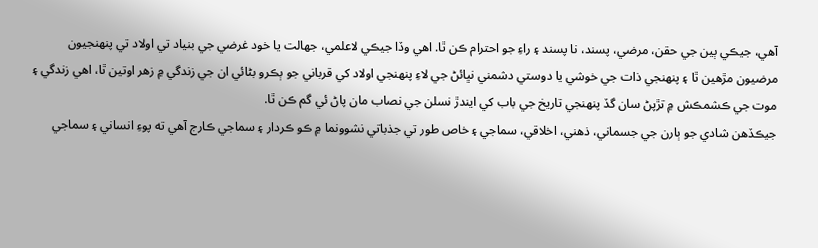آهي، جيڪي ٻين جي حقن، مرضي، پسند، نا پسند ۽ راءِ جو احترام ڪن ٿا. اهي وڏا جيڪي لاعلمي، جهالت يا خود غرضي جي بنياد تي اولاد تي پنهنجيون مرضيون مڙهين ٿا ۽ پنهنجي ذات جي خوشي يا دوستي دشمني نڀائڻ جي لاءِ پنهنجي اولاد کي قرباني جو ٻڪرو بڻائي ان جي زندگي ۾ زهر اوتين ٿا، اهي زندگي ۽ موت جي ڪشمڪش ۾ تڙپڻ سان گڏ پنهنجي تاريخ جي باب کي ايندڙ نسلن جي نصاب مان پاڻ ئي گم ڪن ٿا.
جيڪڏهن شادي جو ٻارن جي جسماني، ذهني، اخلاقي، سماجي ۽ خاص طور تي جذباتي نشوونما ۾ ڪو ڪردار ۽ سماجي ڪارج آهي ته پوءِ انساني ۽ سماجي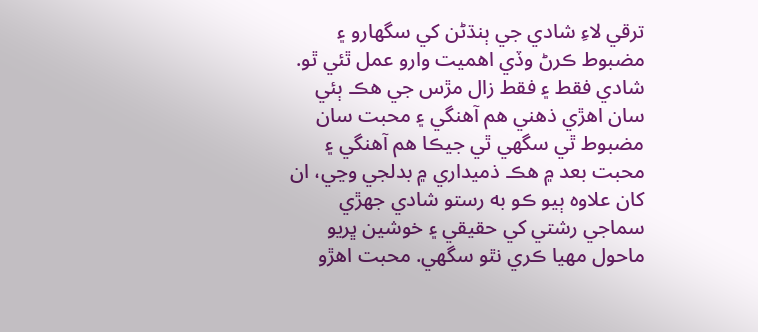ترقي لاءِ شادي جي ٻنڌڻن کي سگهارو ۽ مضبوط ڪرڻ وڏي اهميت وارو عمل ٿئي ٿو. شادي فقط ۽ فقط زال مڙس جي هڪ ٻئي سان اھڙي ذهني هم آهنگي ۽ محبت سان مضبوط ٿي سگهي ٿي جيڪا ھم آھنگي ۽ محبت بعد ۾ ھڪ ذميداري ۾ بدلجي وڃي، ان کان علاوه ٻيو ڪو به رستو شادي جهڙي سماجي رشتي کي حقيقي ۽ خوشين ڀريو ماحول مهيا ڪري نٿو سگهي. محبت اهڙو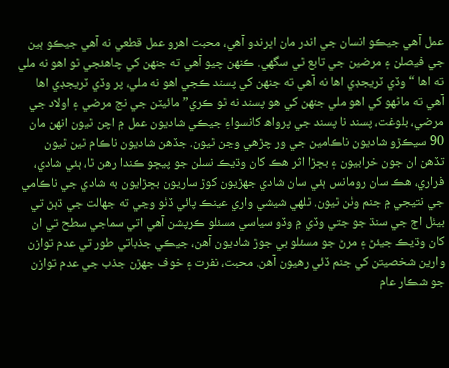عمل آهي جيڪو انسان جي اندر مان اڀرندو آهي، محبت اهرو عمل قطعي نه آهي جيڪو ٻين جي فيصلن ۽ مرضين جي تابع ٿي سگهي. ڪنهن چيو آهي ته جنهن کي چاهئجي ٿو اهو نه ملي ته اها “وڏي ٽريجڊي اھا نه آهي ته جنھن کي پسند ڪجي اھو نه ملي، پر وڏي ٽريجڊي اها آهي ته ماڻهو کي اهو ملي جنهن کي ھو پسند نه ٿو ڪري” مائيٽن جي نج مرضي ۽ اولاد جي مرضي، بلوغت، پسند نا پسند جي پرواھ کانسواءِ جيڪي شاديون عمل ۾ اچن ٿيون انهن مان 90 سيڪڙو شاديون ناڪامين جي ور چڙهي وڃن ٿيون. جڏهن شاديون ناڪام ٿين ٿيون تڏهن ان جون خرابيون ۽ بڇڙا اثر هڪ کان وڌيڪ نسلن جو پيڇو ڪندا رهن ٿا، ٻئي شادي، فراري، هڪ سان رومانس ٻئي سان شادي جهڙيون کوڙ ساريون بڇڙايون به شادي جي ناڪامي جي نتيجي ۾ جنم وٺن ٿيون. ٿلهي شيشي واري عينڪ پائي ڏٺو وڃي ته جهالت جي ڌٻڻ تي بيٺل اڄ جي سنڌ جو جتي وڏي ۾ وڏو سياسي مسئلو ڪرپشن آهي اتي سماجي سطح تي ان کان وڌيڪ جيئڻ ۽ مرڻ جو مسئلو بي جوڙ شاديون آهن، جيڪي جذباتي طور تي عدم توازن وارين شخصيتن کي جنم ڏئي رهيون آهن. محبت، نفرت ۽ خوف جهڙن جذب جي عدم توازن جو شڪار عام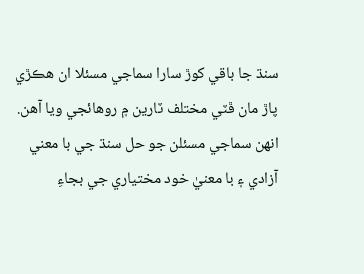سنڌ جا باقي کوڙ سارا سماجي مسئلا ان هڪڙي پاڙ مان ڦٽي مختلف ٽارين ۾ روهائجي ويا آهن. انهن سماجي مسئلن جو حل سنڌ جي با معني آزادي ۽ با معنيٰ خود مختياري جي بجاءِ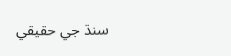سنڌ جي حقيقي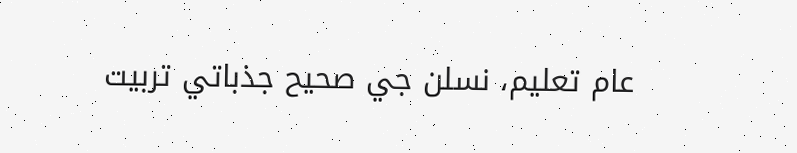عام تعليم، نسلن جي صحيح جذباتي تربيت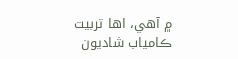۾ آهي، اها تربيت ڪامياب شاديون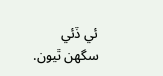ئي ڏئي سگهن ٿيون.